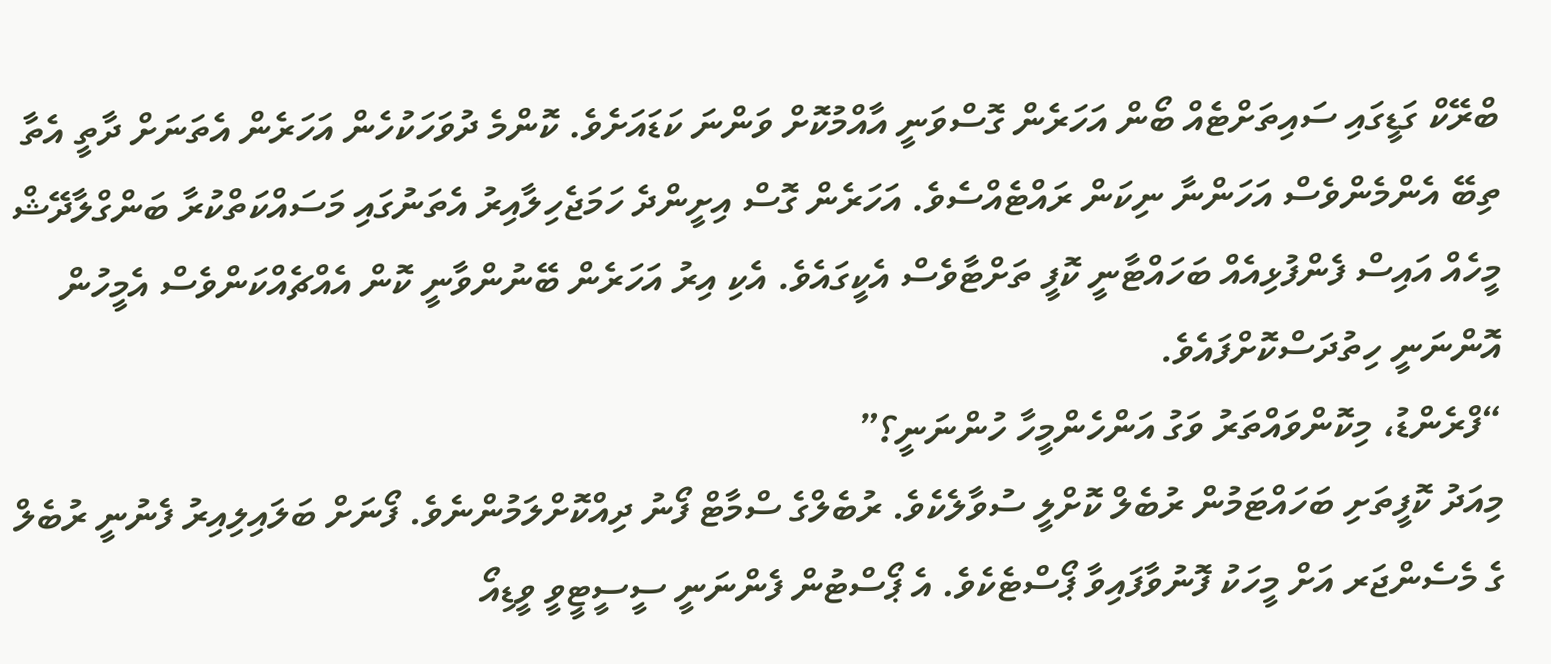ބްރޭކް ގަޑީގައި ސައިތަށްޓެއް ބޯން އަހަރެން ގޮސްވަނީ އާއްމުކޮށް ވަންނަ ކަޑައަށެވެ. ކޮންމެ ދުވަހަކުހެން އަހަރެން އެތަނަށް ދާތީ އެތާ ތިބޭ އެންމެންވެސް އަހަންނާ ނިކަން ރައްޓެއްސެވެ. އަހަރެން ގޮސް އިށީންދެ ހަމަޖެހިލާއިރު އެތަނުގައި މަސައްކަތްކުރާ ބަންގްލާދޭޝް މީހެއް އައިސް ފެންފުޅިއެއް ބަހައްޓާނީ ކޮފީ ތަށްޓާވެސް އެކީގައެވެ. އެކި އިރު އަހަރެން ބޭނުންވާނީ ކޮން އެއްޗެއްކަންވެސް އެމީހުން އޮންނަނީ ހިތުދަސްކޮށްފައެވެ.
“ފްރެންޑު، މިކޮންވައްތަރު ވަގު އަންހެންމީހާ ހުންނަނީ؟”
މިއަދު ކޮފީތަށި ބަހައްޓަމުން ރުބެލް ކޮށްލީ ސުވާލެކެވެ. ރުބެލްގެ ސްމާޓް ފޯނު ދިއްކޮށްލަމުންނެވެ. ފޯނަށް ބަލައިލިއިރު ފެނުނީ ރުބެލް ގެ މެސެންޖަރ އަށް މީހަކު ފޮނުވާފައިވާ ޕޯސްޓެކެވެ. އެ ޕޯސްޓުން ފެންނަނީ ސީސީޓީވީ ވީޑިއޯ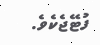ފުޓޭޖެކެވެ.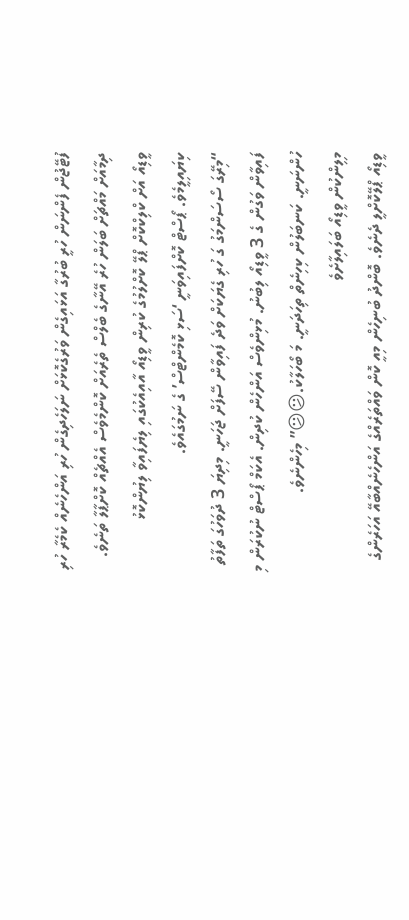ފުޓޭޖުން ފެންނަން ހުރީ ބުރުގާ އަޅައިގެން ވަރުގެކޮޅަށް ނަލަހެދިގެން ހުރި އަންހެނެއް ކެމެރާ ހުރި ދިމާއަށް މައްޗަށް ބަލަން ހުރެ އޭނާގެ ބެލްސް ތެރެއަށް ކޮންމެވެސް އެއްޗެއް ކޮށްޕާލާ ތަނެވެ. ވީޑިއޯ އަށް ކްލިކްކޮށް ޕްލޭ ކޮށްލުމުގެ ކުރިން ވީޑިއޯ އާއިއެކުގައި ލިޔެފައިވާ ލިޔުންކޮޅު ކިޔައިލީމެވެ. ޕޯސްޓް ކޮށްފައިވަނީ ‘ސަޅި ކޮމެންޓްސް’ ގެ ނަމުގައެވެ.
“މިރޭގަ ސޯސަންމަގު ގަ ހުރި ގެޔަކަށް ވަދެ ފައިވާން ސޭފަށް ޖަހަނީ. މިދިޔަ 3 ދުވަހުގަ ތަފާތު ފައިވާން ވަގުން ގެ 3 ވީޑިއޯ ލިބުނު. މުޅިންވެސް އަންހެން ކުދިން. އެކަމް ޕޯސްޓް ނުކުރަން މި ހުންނަނީ. ކަނބަލުން ކިހިނެތް ތިހަދަނީ. މަ ބޯހަލާކު.😕😕” މިހެންނެވެ.
މިލިންކުން ވީޑިއޯ ބަލައިލާށެވެ
ވީޑިއޯ ޕްލޭކޮށްލީ ދެނެވެ. ބޮންދު ބުނިހެން މިއީ ކޮން ވައްތަރެއްގެ އަންހެނެއްބާއޭ އަހަރެންގެ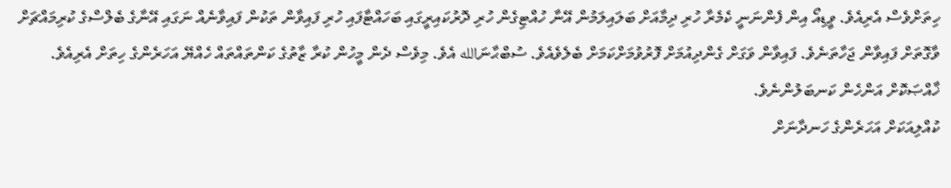ހިތަށްވެސް އެރިއެވެ. ވީޑިއޯ އިން ފެންނަނީ ކެމެރާ ހުރި ދިމާއަށް ބަލައިލަމުން އޭނާ ހުއްޓިގެން ހުރި ދޮރުކައިރީގައި ބަހައްޓާފައި ހުރި ފައިވާން ތަކުން ފައިވާނެއް ނަގައި އޭނާގެ ބެލްސްގެ ކުރިމައްޗަށް ވާގޮތަށް ފައިވާން ޖަހާތަނެވެ. ފައިވާން ވަގަށް ގެންދިއުމަށް ފޮރުވުމަށްކަމަށް ބެލެވެއެވެ. ސުބްޙާނަالله އެވެ. މިވެސް ދެން މީހުން ކުރާ ޒާތުގެ ކަންތައްތައް ހެއްޔޭ އަހަރެންގެ ހިތަށް އެރިއެވެ. ޚާއްޞަކޮށް އަންހެން ކަނބަލުންނެވެ.
ކުއްލިއަކަށް އަހަރެންގެ ހަނދާނަށް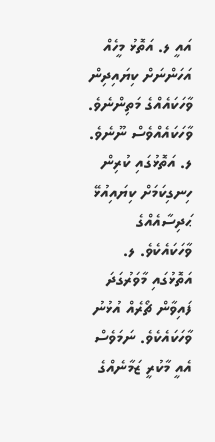އައީ ލ. އަތޮޅު މީހެއް އަހަންނަށް ކިޔައިދިން ވާހަކައެއްގެ މަތިންނެވެ. ވާހަކައެއްވެސް ނޫނެވެ. ލ. އަތޮޅުގައި ކުރިން ހިނގިކަމަށް ކިޔައިއުޅޭ ޙަދިސާއެއްގެ ވާހަކައެކެވެ. ލ. އަތޮޅުގައި މާވަރުގަދަ ފައިވާން ޗޯރެއް އުޅުނު ވާހަކައެކެވެ. ނަމަވެސް އެއީ މާކުރީ ޒަމާނެއްގެ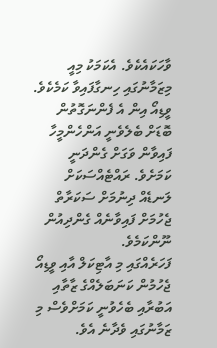ވާހަކައެކެވެ. އެކަމަކު މިއީ މިޒަމާނުގައި ހިނގާފައިވާ ކަމެކެވެ. ވީޑިއޯ އިން އެ ފެންނަގޮތުން ބޮޑަށް ބެލެވެނީ އަންހެންމީހާ ފައިވާން ވަގަށް ގެންދަނީ ކަމަށެވެ. ރައްޓެއްސަކަށް ލަނޑެއް ދިނުމަށް ސަކަރާތް ޖެހުމަށް ފައިވާނެއް ގެންދިއުން ނޫންކަމެވެ.
ފަހަރެއްގައި މި އާޓިކަލް އާއި ވީޑިއޯ ޖެހުމުން ކަނަބަލެއްގެ ޒާތާއި އަބުރާއި ބެހެވުނީ ކަމަށްވެސް މި ޒަމާނުގައި ވެދާނެ އެވެ.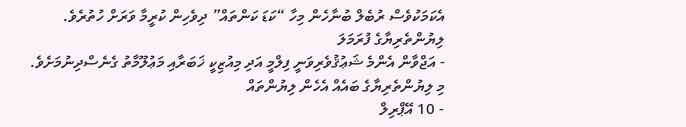އެކަމަކުވެސް ރުބެލް ބުނާހެން މިހާ “ކަޑަ ކަންތައް” ދިވެހިން ކުރީމާ ވަރަށް ހުތުރެވެ.
ލިޔުންތެރިޔާގެ ފުރަމަލަ
- އަޖްވާން އެންމެ ޝަޢުޤުވެރިވަނީ ފިލްމީ އަދި މިއުޒިކީ ޚަބަރާއި މަޢުލޫމާތު ގެނެސްދިނުމަށެވެ.
މި ލިޔުންތެރިޔާގެ ބައެއް އެހެން ލިޔުންތައް
- 10 އޭޕްރިލް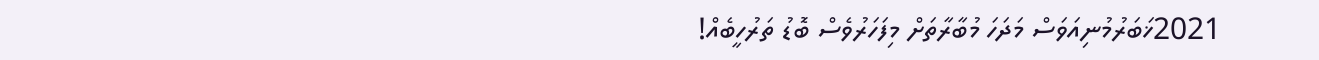2021ޚަބަރުމުނިއަވަސް މަދަހަ މުބާރާތަށް މިފަހަރުވެސް ބޮޑު ތަރުހީބެއް!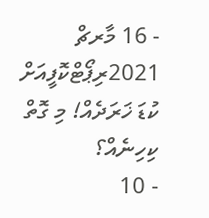- 16 މާރޗް 2021ރިޕޯޓްކޮފީއަށް ކުޑަ ޚަރަދެއް! މި ގޮތް ކިހިނެއް؟
- 10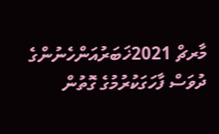މާރޗް 2021ޚަބަރުއަންހެނުންގެ ދުވަސް ފާހަގަކުރުމުގެ ގޮތުން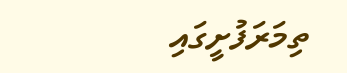ތިމަރަފުށީގައި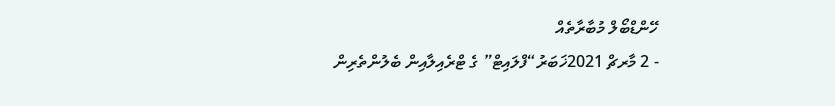ހޭންޑްބޯލް މުބާރާތެއް
- 2 މާރޗް 2021ޚަބަރު“ފްލައިޓް” ގެ ޓްރެއިލާއިން ބެލުންތެރިން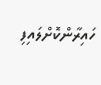ހައިރާންކޮށްލައިފި